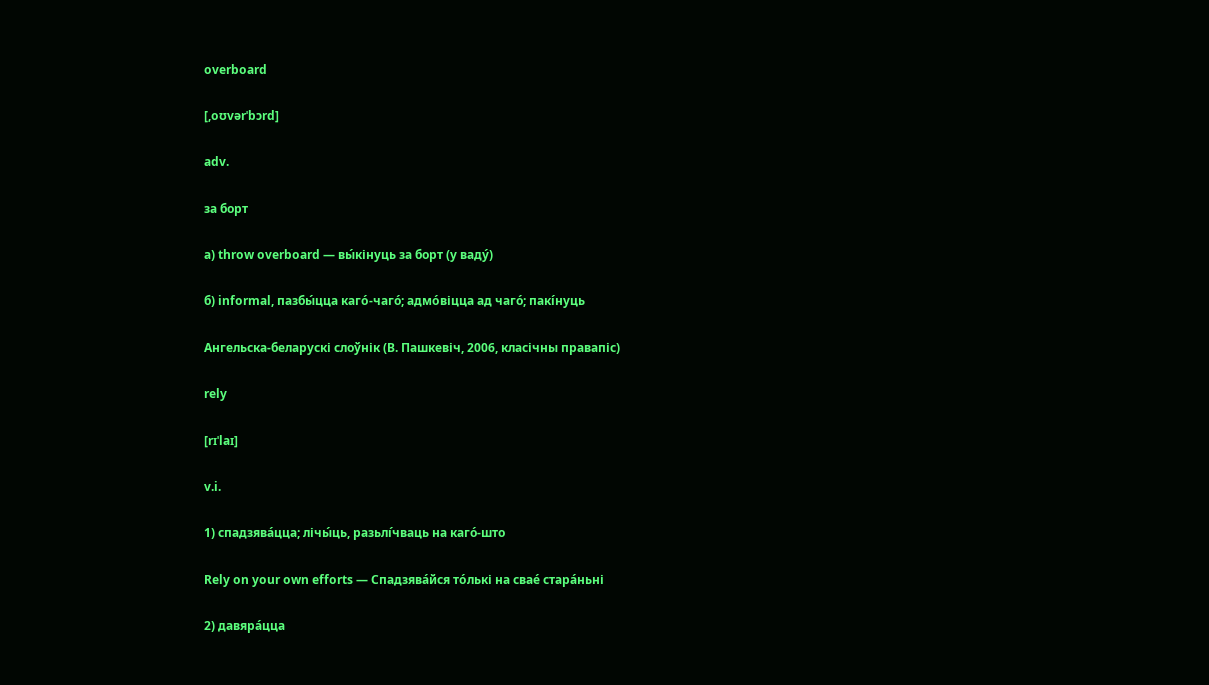overboard

[,oʊvərˈbɔrd]

adv.

за борт

а) throw overboard — вы́кінуць за борт (у ваду́)

б) informal, пазбы́цца каго́-чаго́; адмо́віцца ад чаго́; пакі́нуць

Ангельска-беларускі слоўнік (В. Пашкевіч, 2006, класічны правапіс)

rely

[rɪˈlaɪ]

v.i.

1) спадзява́цца; лічы́ць, разьлі́чваць на каго́-што

Rely on your own efforts — Спадзява́йся то́лькі на свае́ стара́ньні

2) давяра́цца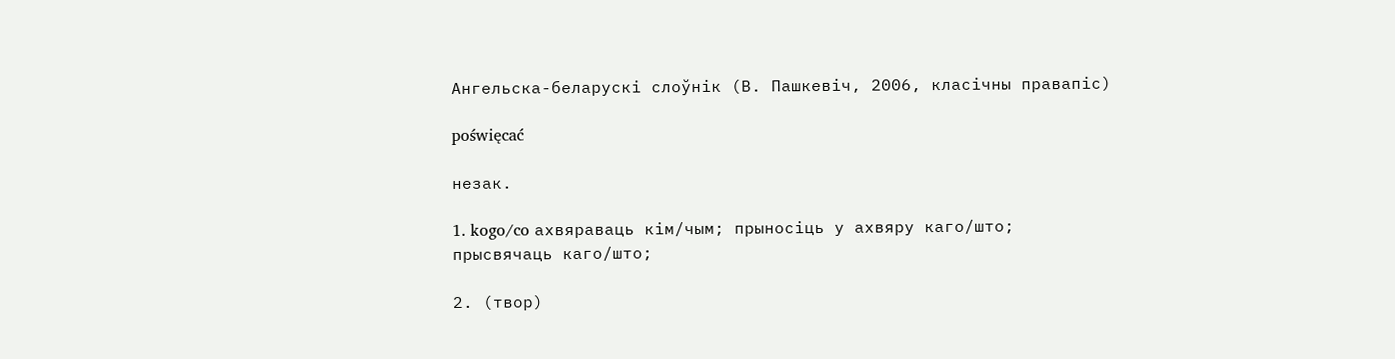Ангельска-беларускі слоўнік (В. Пашкевіч, 2006, класічны правапіс)

poświęcać

незак.

1. kogo/co ахвяраваць кім/чым; прыносіць у ахвяру каго/што; прысвячаць каго/што;

2. (твор)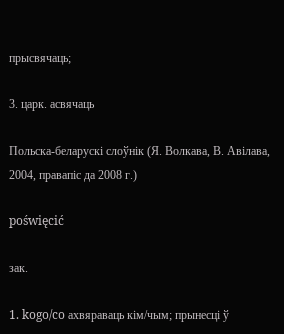прысвячаць;

3. царк. асвячаць

Польска-беларускі слоўнік (Я. Волкава, В. Авілава, 2004, правапіс да 2008 г.)

poświęcić

зак.

1. kogo/co ахвяраваць кім/чым; прынесці ў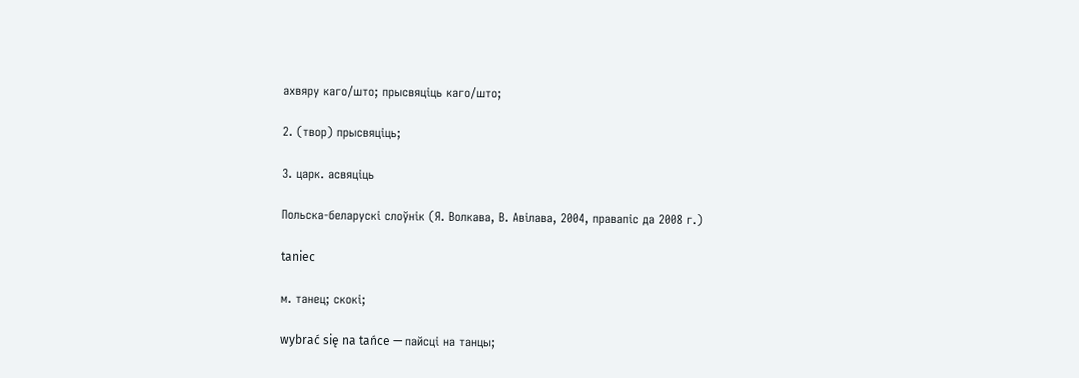ахвяру каго/што; прысвяціць каго/што;

2. (твор) прысвяціць;

3. царк. асвяціць

Польска-беларускі слоўнік (Я. Волкава, В. Авілава, 2004, правапіс да 2008 г.)

taniec

м. танец; скокі;

wybrać się na tańce — пайсці на танцы;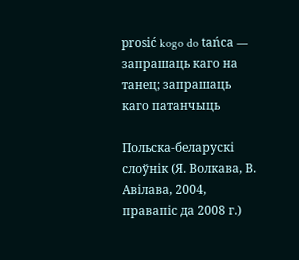prosić kogo do tańca — запрашаць каго на танец; запрашаць каго патанчыць

Польска-беларускі слоўнік (Я. Волкава, В. Авілава, 2004, правапіс да 2008 г.)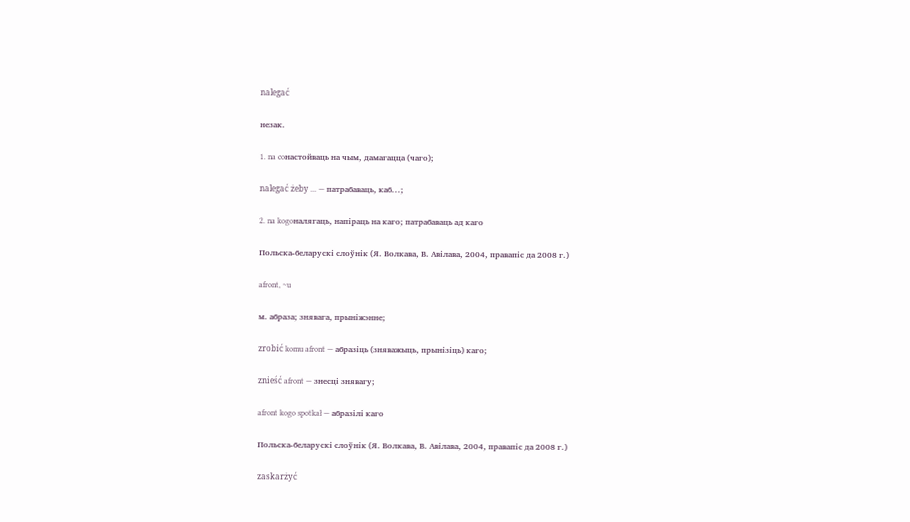nalegać

незак.

1. na coнастойваць на чым, дамагацца (чаго);

nalegać żeby ... — патрабаваць, каб...;

2. na kogoналягаць, напіраць на каго; патрабаваць ад каго

Польска-беларускі слоўнік (Я. Волкава, В. Авілава, 2004, правапіс да 2008 г.)

afront, ~u

м. абраза; знявага, прыніжэнне;

zrobić komu afront — абразіць (зняважыць, прынізіць) каго;

znieść afront — знесці знявагу;

afront kogo spotkał — абразілі каго

Польска-беларускі слоўнік (Я. Волкава, В. Авілава, 2004, правапіс да 2008 г.)

zaskarżyć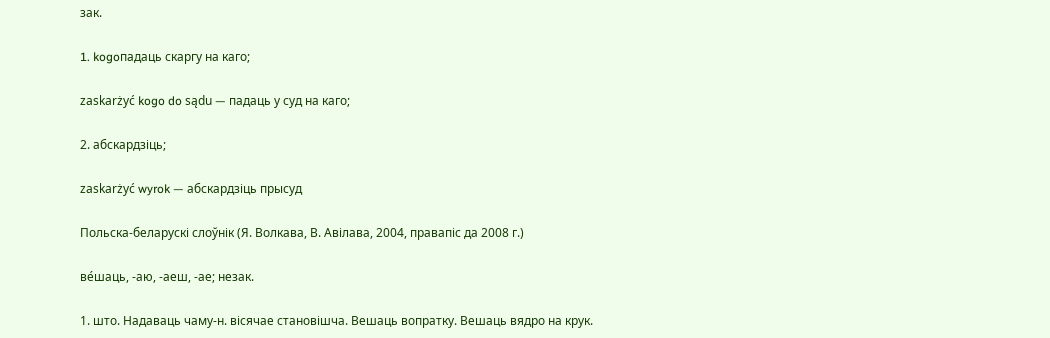зак.

1. kogoпадаць скаргу на каго;

zaskarżyć kogo do sądu — падаць у суд на каго;

2. абскардзіць;

zaskarżyć wyrok — абскардзіць прысуд

Польска-беларускі слоўнік (Я. Волкава, В. Авілава, 2004, правапіс да 2008 г.)

ве́шаць, ‑аю, ‑аеш, ‑ае; незак.

1. што. Надаваць чаму‑н. вісячае становішча. Вешаць вопратку. Вешаць вядро на крук.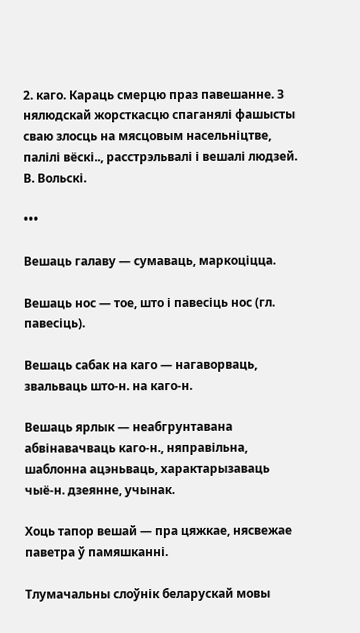2. каго. Караць смерцю праз павешанне. З нялюдскай жорсткасцю спаганялі фашысты сваю злосць на мясцовым насельніцтве, палілі вёскі.., расстрэльвалі і вешалі людзей. В. Вольскі.

•••

Вешаць галаву — сумаваць, маркоціцца.

Вешаць нос — тое, што і павесіць нос (гл. павесіць).

Вешаць сабак на каго — нагаворваць, звальваць што‑н. на каго‑н.

Вешаць ярлык — неабгрунтавана абвінавачваць каго‑н., няправільна, шаблонна ацэньваць, характарызаваць чыё‑н. дзеянне, учынак.

Хоць тапор вешай — пра цяжкае, нясвежае паветра ў памяшканні.

Тлумачальны слоўнік беларускай мовы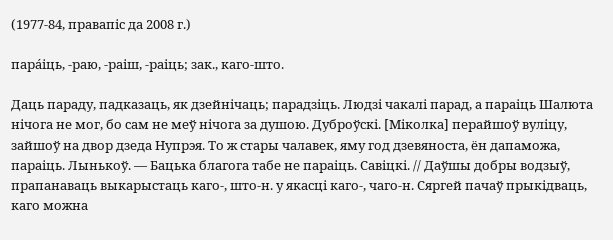(1977-84, правапіс да 2008 г.)

пара́іць, ‑раю, ‑раіш, ‑раіць; зак., каго-што.

Даць параду, падказаць, як дзейнічаць; парадзіць. Людзі чакалі парад, а параіць Шалюта нічога не мог, бо сам не меў нічога за душою. Дуброўскі. [Міколка] перайшоў вуліцу, зайшоў на двор дзеда Нупрэя. То ж стары чалавек, яму год дзевяноста, ён дапаможа, параіць. Лынькоў. — Бацька благога табе не параіць. Савіцкі. // Даўшы добры водзыў, прапанаваць выкарыстаць каго‑, што‑н. у якасці каго‑, чаго‑н. Сяргей пачаў прыкідваць, каго можна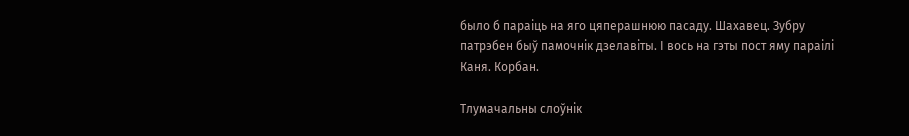было б параіць на яго цяперашнюю пасаду. Шахавец. Зубру патрэбен быў памочнік дзелавіты. І вось на гэты пост яму параілі Каня. Корбан.

Тлумачальны слоўнік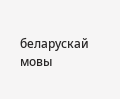беларускай мовы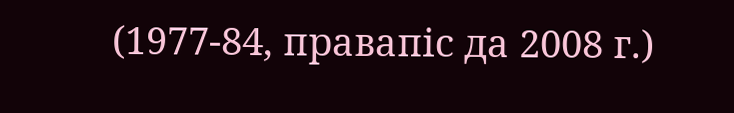(1977-84, правапіс да 2008 г.)